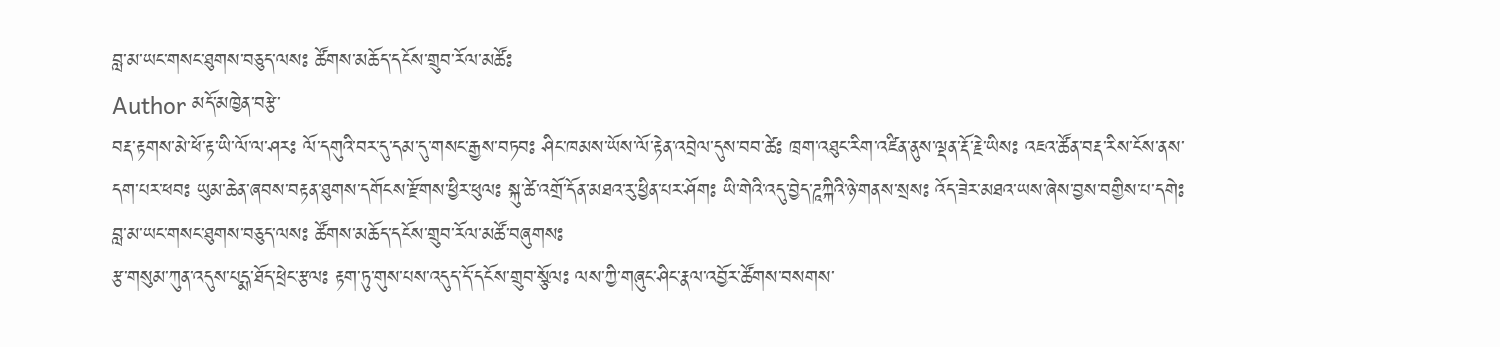བླ་མ་ཡང་གསང་ཐུགས་བཅུད་ལསཿ ཚོགས་མཆོད་དངོས་གྲུབ་རོལ་མཚོཿ
Author མདོ་མཁྱེན་བརྩེ་
བརྡ་རྟགས་མེ་ཕོ་རྟ་ཡི་ལོ་ལ་ཤརཿ ལོ་དགུའི་བར་དུ་དམ་དུ་གསང་རྒྱས་བཏབཿ ཤིང་ཁམས་ཡོས་ལོ་རྟེན་འབྲེལ་དུས་བབ་ཚེཿ ཁྲག་འཐུང་རིག་འཛིན་ནུས་ལྡན་རྡོ་རྗེ་ཡིསཿ འཇའ་ཚོན་བརྡ་རིས་ངོས་ནས་དག་པར་ཕབཿ ཡུམ་ཆེན་ཞབས་བརྟན་ཐུགས་དགོངས་རྫོགས་ཕྱིར་ཕུལཿ སྐུ་ཚེ་འགྲོ་དོན་མཐའ་རུ་ཕྱིན་པར་ཤོགཿ ཡི་གེའི་འདུ་བྱེད་ཌཱཀྐིའི་ཉེ་གནས་སྲསཿ འོད་ཟེར་མཐའ་ཡས་ཞེས་བྱས་བགྱིས་པ་དགེཿ
བླ་མ་ཡང་གསང་ཐུགས་བཅུད་ལསཿ ཚོགས་མཆོད་དངོས་གྲུབ་རོལ་མཚོ་བཞུགསཿ
རྩ་གསུམ་ཀུན་འདུས་པདྨ་ཐོད་ཕྲེང་རྩལཿ རྟག་ཏུ་གུས་པས་འདུད་དོ་དངོས་གྲུབ་སྩོལཿ ལས་ཀྱི་གཞུང་ཤིང་རྣལ་འབྱོར་ཚོགས་བསགས་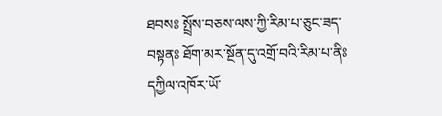ཐབསཿ སྤྲོས་བཅས་ལས་ཀྱི་རིམ་པ་ཅུང་ཟད་བསྟནཿ ཐོག་མར་སྔོན་དུ་འགྲོ་བའི་རིམ་པ་ནིཿ དཀྱིལ་འཁོར་ཡོ་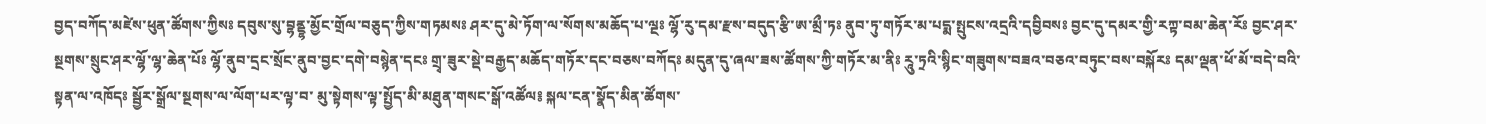བྱད་བཀོད་མཛེས་ཕུན་ཚོགས་ཀྱིསཿ དབུས་སུ་བྷནྡྷ་མྱོང་གྲོལ་བཅུད་ཀྱིས་གཏམསཿ ཤར་དུ་མེ་ཏོག་ལ་སོགས་མཆོད་པ་ལྔཿ ལྷོ་རུ་དམ་རྫས་བདུད་རྩི་ཨ་མྲྀ་ཏཿ ནུབ་ཏུ་གཏོར་མ་པདྨ་སྤུངས་འདྲའི་དབྱིབསཿ བྱང་དུ་དམར་གྱི་རཀྟ་བམ་ཆེན་རོཿ བྱང་ཤར་སྔགས་སྲུང་ཤར་ལྷོ་ལྷ་ཆེན་པོཿ ལྷོ་ནུབ་དྲང་སྲོང་ནུབ་བྱང་དགེ་བསྙེན་དངཿ གྲྭ་ཟུར་སྡེ་བརྒྱད་མཆོད་གཏོར་དང་བཅས་བཀོདཿ མདུན་དུ་ཞལ་ཟས་ཚོགས་ཀྱི་གཏོར་མ་ནིཿ རཱུ་ཏྲའི་སྙིང་གཟུགས་བཟའ་བཅའ་བཏུང་བས་བསྐོརཿ དམ་ལྡན་ཕོ་མོ་བདེ་བའི་སྟན་ལ་འཁོདཿ སྦྱོར་སྒྲོལ་སྔགས་ལ་ལོག་པར་ལྟ་བ་ མུ་སྟེགས་ལྟ་སྤྱོད་མི་མཐུན་གསང་སྒོ་འཚོལ༔ སྐལ་ངན་སྣོད་མིན་ཚོགས་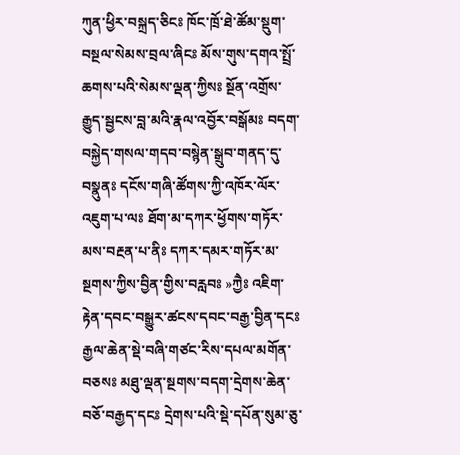ཀུན་ཕྱིར་བསྐྲད་ཅིངཿ ཁོང་ཁྲོ་ཐེ་ཚོམ་སྡུག་བསྔལ་སེམས་བྲལ་ཞིངཿ མོས་གུས་དགའ་སྤྲོ་ཆགས་པའི་སེམས་ལྡན་ཀྱིསཿ སྔོན་འགྲོས་རྒྱུད་སྦྱངས་བླ་མའི་རྣལ་འབྱོར་བསྒོམཿ བདག་བསྐྱེད་གསལ་གདབ་བསྙེན་སྒྲུབ་གནད་དུ་བསྣུནཿ དངོས་གཞི་ཚོགས་ཀྱི་འཁོར་ལོར་འཇུག་པ་ལཿ ཐོག་མ་དཀར་ཕྱོགས་གཏོར་མས་བརྔན་པ་ནིཿ དཀར་དམར་གཏོར་མ་སྔགས་ཀྱིས་བྱིན་གྱིས་བརླབཿ »ཀྱཻཿ འཇིག་རྟེན་དབང་བསྒྱུར་ཚངས་དབང་བརྒྱ་བྱིན་དངཿ རྒྱལ་ཆེན་སྡེ་བཞི་གཙང་རིས་དཔལ་མགོན་བཅསཿ མཐུ་ལྡན་སྔགས་བདག་དྲེགས་ཆེན་བཅོ་བརྒྱད་དངཿ དྲེགས་པའི་སྡེ་དཔོན་སུམ་ཅུ་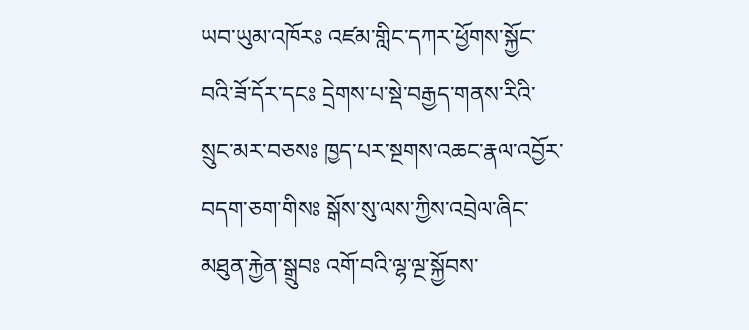ཡབ་ཡུམ་འཁོརཿ འཛམ་གླིང་དཀར་ཕྱོགས་སྐྱོང་བའི་ཟོ་དོར་དངཿ དྲེགས་པ་སྡེ་བརྒྱད་གནས་རིའི་སྲུང་མར་བཅསཿ ཁྱད་པར་སྔགས་འཆང་རྣལ་འབྱོར་བདག་ཅག་གིསཿ སྒོས་སུ་ལས་ཀྱིས་འབྲེལ་ཞིང་མཐུན་རྐྱེན་སྒྲུབཿ འགོ་བའི་ལྷ་ལྔ་སྐྱོབས་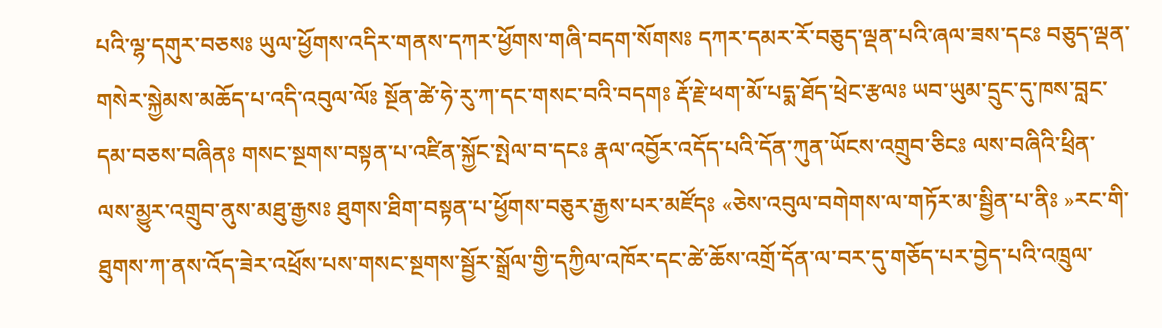པའི་ལྷ་དགུར་བཅསཿ ཡུལ་ཕྱོགས་འདིར་གནས་དཀར་ཕྱོགས་གཞི་བདག་སོགསཿ དཀར་དམར་རོ་བཅུད་ལྡན་པའི་ཞལ་ཟས་དངཿ བཅུད་ལྡན་གསེར་སྐྱེམས་མཆོད་པ་འདི་འབུལ་ལོཿ སྔོན་ཚེ་ཧེ་རུ་ཀ་དང་གསང་བའི་བདགཿ རྡོ་རྗེ་ཕག་མོ་པདྨ་ཐོད་ཕྲེང་རྩལཿ ཡབ་ཡུམ་དྲུང་དུ་ཁས་བླང་དམ་བཅས་བཞིནཿ གསང་སྔགས་བསྟན་པ་འཛིན་སྐྱོང་སྤེལ་བ་དངཿ རྣལ་འབྱོར་འདོད་པའི་དོན་ཀུན་ཡོངས་འགྲུབ་ཅིངཿ ལས་བཞིའི་ཕྲིན་ལས་མྱུར་འགྲུབ་ནུས་མཐུ་རྒྱསཿ ཐུགས་ཐིག་བསྟན་པ་ཕྱོགས་བཅུར་རྒྱས་པར་མཛོདཿ «ཅེས་འབུལ་བགེགས་ལ་གཏོར་མ་སྦྱིན་པ་ནིཿ »རང་གི་ཐུགས་ཀ་ནས་འོད་ཟེར་འཕྲོས་པས་གསང་སྔགས་སྦྱོར་སྒྲོལ་གྱི་དཀྱིལ་འཁོར་དང་ཚེ་ཆོས་འགྲོ་དོན་ལ་བར་དུ་གཅོད་པར་བྱེད་པའི་འཁྲུལ་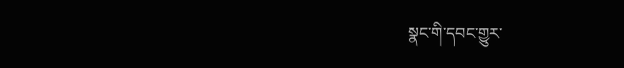སྣང་གི་དབང་གྱུར་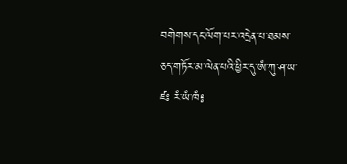བགེགས་དང་ལོག་པར་འདྲེན་པ་ཐམས་ཅད་གཏོར་མ་ལེན་པའི་ཕྱིར་དུ་ཨཾ་ཀུ་ཤ་ཡ་ཛཿ རཾ་ཡཾ་ཁཾ༔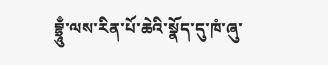བྷྲཱུྃ་ལས་རིན་པོ་ཆེའི་སྣོད་དུ་ཁཾ་ཞུ་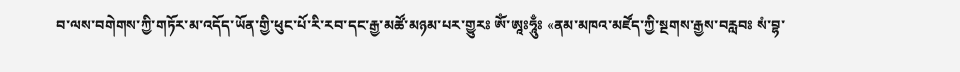བ་ལས་བགེགས་ཀྱི་གཏོར་མ་འདོད་ཡོན་གྱི་ཕུང་པོ་རི་རབ་དང་རྒྱ་མཚོ་མཉམ་པར་གྱུརཿ ཨོཾ་ཨཱཿཧཱུྃཿ «ནམ་མཁའ་མཛོད་ཀྱི་སྔགས་རྒྱས་བརླབཿ སཾ་བྷ་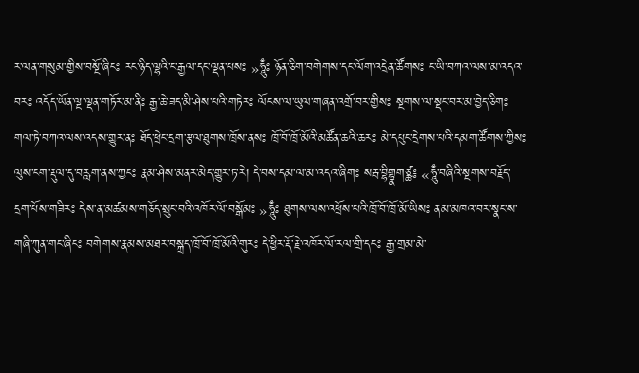ར་ལན་གསུམ་གྱིས་བསྔོ་ཞིངཿ རང་ཉིད་ལྷའི་ང་རྒྱལ་དང་ལྡན་པསཿ »ཧཱུྃཿ ཉོན་ཅིག་བགེགས་དང་ལོག་འདྲེན་ཚོགསཿ ང་ཡི་བཀའ་ལས་མ་འདའ་བརཿ འདོད་ཡོན་ལྔ་ལྡན་གཏོར་མ་ནིཿ རྒྱ་ཆེ་ཟད་མི་ཤེས་པའི་གཏེརཿ ལོངས་ལ་ཡུལ་གཞན་འགྲོ་བར་གྱིསཿ སྔགས་ལ་སྡང་བར་མ་བྱེད་ཅིགཿ གལ་ཏེ་བཀའ་ལས་འདས་གྱུར་ནཿ ཐོད་ཕྲེང་དྲག་རྩལ་ཐུགས་ཁྲོས་ནསཿ ཁྲོ་བོ་ཁྲོ་མོའི་མཚོན་ཆའི་ཆརཿ མེ་དཔུང་དྲེགས་པའི་དམག་ཚོགས་ཀྱིསཿ ལུས་ངག་རྡུལ་དུ་བརླག་ནས་ཀྱངཿ རྣམ་ཤེས་མནར་མེད་གྱུར་ཏ་རེ། དེ་བས་དམ་ལ་མ་འདའ་ཞིགཿ སརྦ་བྷིགྷྣགཙྪ༔ «ཧཱུྃ་བཞིའི་སྔགས་བརྗོད་དྲག་པོས་གཟིརཿ དེས་ན་མཚམས་གཅོད་སྲུང་བའི་འཁོར་ལོ་བསྒོམཿ »ཧཱུྃཿ ཐུགས་ལས་འཕྲོས་པའི་ཁྲོ་བོ་ཁྲོ་མོ་ཡིསཿ ནམ་མཁའ་བར་སྣང་ས་གཞི་ཀུན་གང་ཞིངཿ བགེགས་རྣམས་མཐར་བསྐྲད་ཁྲོ་བོ་ཁྲོ་མོའི་གུརཿ དེ་ཕྱིར་རྡོ་རྗེ་འཁོར་ལོ་རལ་གྲི་དངཿ རྒྱ་གྲམ་མེ་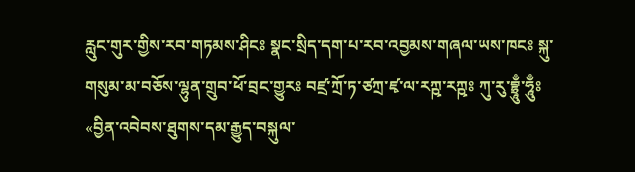རླུང་གུར་གྱིས་རབ་གཏམས་ཤིངཿ སྣང་སྲིད་དག་པ་རབ་འབྱམས་གཞལ་ཡས་ཁངཿ སྐུ་གསུམ་མ་བཅོས་ལྷུན་གྲུབ་ཕོ་བྲང་གྱུརཿ བཛྲ་ཀྲོ་ཏ་ཙཀྲ་ཛྭ་ལ་རཀྵ་རཀྵཿ ཀུ་རུ་བྷྲཱུྃ་ཧཱུྃཿ «བྱིན་འབེབས་ཐུགས་དམ་རྒྱུད་བསྐུལ་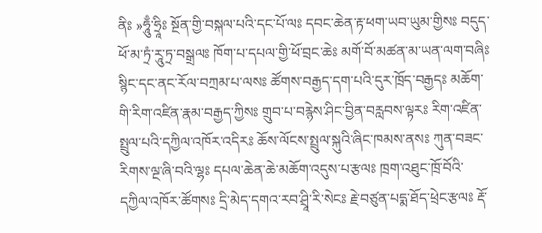ནིཿ »ཧཱུྃ་ཧྲཱིཿ སྔོན་གྱི་བསྐལ་པའི་དང་པོ་ལཿ དབང་ཆེན་རྟ་ཕག་ཡབ་ཡུམ་གྱིསཿ བདུད་ཕོ་མ་ཏྲཾ་རཱུ་ཏྲ་བསྒྲལཿ ཁོག་པ་དཔལ་གྱི་ཕོ་བྲང་ཆེཿ མགོ་བོ་མཚན་མ་ཡན་ལག་བཞིཿ སྙིང་དང་ནང་རོལ་བཀྲམ་པ་ལསཿ ཚོགས་བརྒྱད་དག་པའི་དུར་ཁྲོད་བརྒྱདཿ མཆོག་གི་རིག་འཛིན་རྣམ་བརྒྱད་ཀྱིསཿ གྲུབ་པ་བརྙེས་ཤིང་བྱིན་བརླབས་ལྟརཿ རིག་འཛིན་སྤྲུལ་པའི་དཀྱིལ་འཁོར་འདིརཿ ཆོས་ལོངས་སྤྲུལ་སྐུའི་ཞིང་ཁམས་ནསཿ ཀུན་བཟང་རིགས་ལྔ་ཞི་བའི་ལྷཿ དཔལ་ཆེན་ཆེ་མཆོག་འདུས་པ་རྩལཿ ཁྲག་འཐུང་ཁྲོ་བོའི་དཀྱིལ་འཁོར་ཚོགསཿ དྲི་མེད་དགའ་རབ་ཤྲཱི་རི་སེངཿ རྗེ་བཙུན་པདྨ་ཐོད་ཕྲེང་རྩལཿ རྡོ་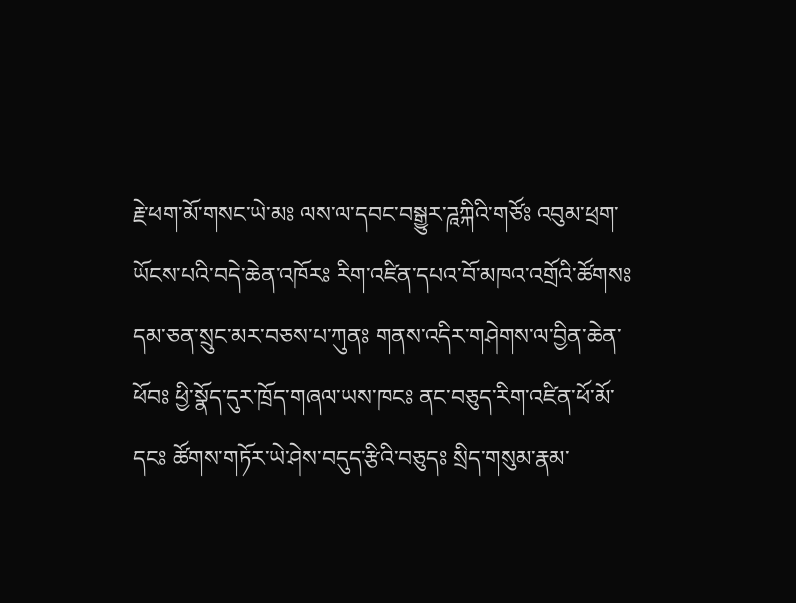རྗེ་ཕག་མོ་གསང་ཡེ་མཿ ལས་ལ་དབང་བསྒྱུར་ཌཱཀྐིའི་གཙོཿ འབུམ་ཕྲག་ཡོངས་པའི་བདེ་ཆེན་འཁོརཿ རིག་འཛིན་དཔའ་བོ་མཁའ་འགྲོའི་ཚོགསཿ དམ་ཅན་སྲུང་མར་བཅས་པ་ཀུནཿ གནས་འདིར་གཤེགས་ལ་བྱིན་ཆེན་ཕོབཿ ཕྱི་སྣོད་དུར་ཁྲོད་གཞལ་ཡས་ཁངཿ ནང་བཅུད་རིག་འཛིན་ཕོ་མོ་དངཿ ཚོགས་གཏོར་ཡེ་ཤེས་བདུད་རྩིའི་བཅུདཿ སྲིད་གསུམ་རྣམ་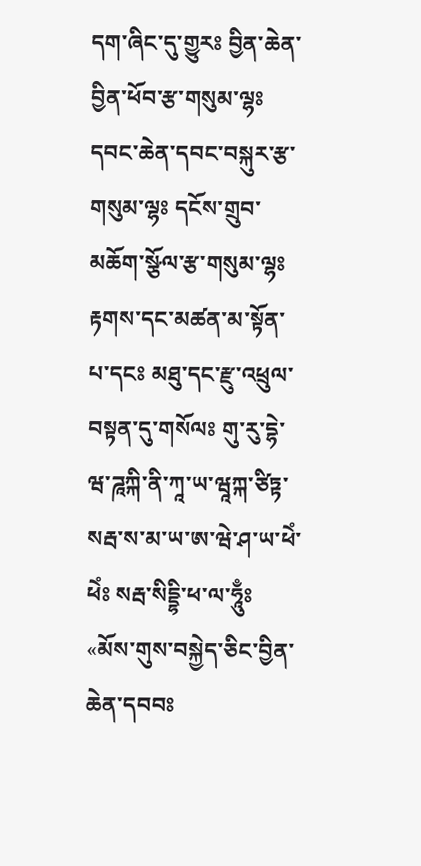དག་ཞིང་དུ་གྱུརཿ བྱིན་ཆེན་བྱིན་ཕོབ་རྩ་གསུམ་ལྷཿ དབང་ཆེན་དབང་བསྐུར་རྩ་གསུམ་ལྷཿ དངོས་གྲུབ་མཆོག་སྩོལ་རྩ་གསུམ་ལྷཿ རྟགས་དང་མཚན་མ་སྟོན་པ་དངཿ མཐུ་དང་རྫུ་འཕྲུལ་བསྟན་དུ་གསོལཿ གུ་རུ་དྷེ་ཝ་ཌཱཀྐི་ནི་ཀཱ་ཡ་ཝཱཀྐ་ཙིཏྟ་སརྦ་ས་མ་ཡ་ཨ་ཝེ་ཤ་ཡ་ཕེཾ་ཕེཾཿ སརྦ་སིདྡྷི་ཕ་ལ་ཧཱུྃཿ «མོས་གུས་བསྐྱེད་ཅིང་བྱིན་ཆེན་དབབཿ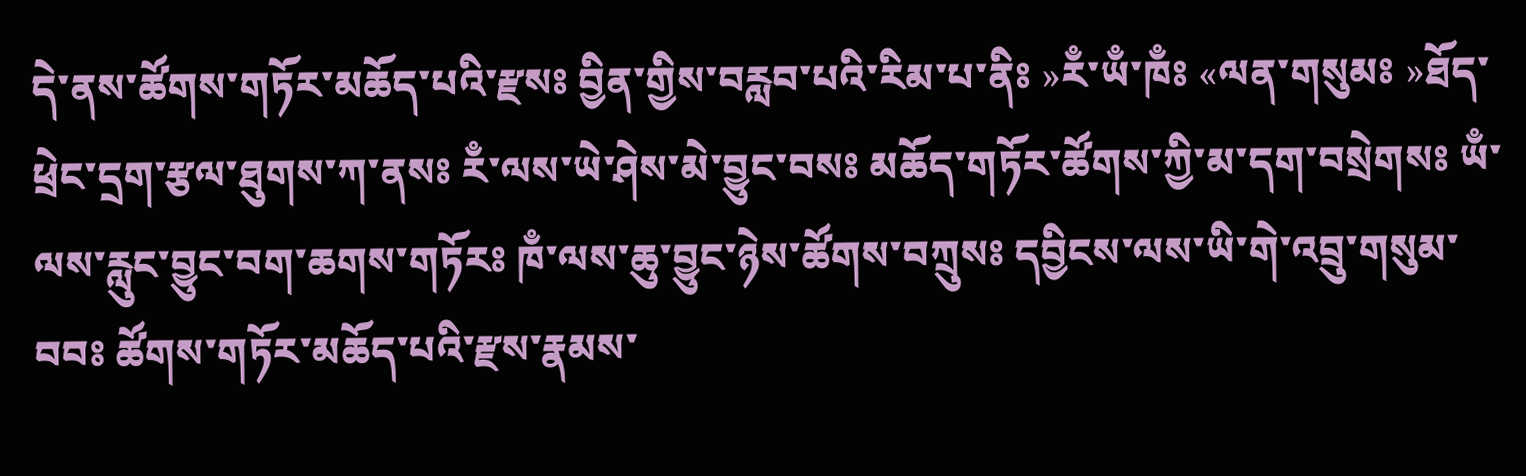དེ་ནས་ཚོགས་གཏོར་མཆོད་པའི་རྫསཿ བྱིན་གྱིས་བརླབ་པའི་རིམ་པ་ནིཿ »རྃ་ཡྃ་ཁྃཿ «ལན་གསུམཿ »ཐོད་ཕྲེང་དྲག་རྩལ་ཐུགས་ཀ་ནསཿ རྃ་ལས་ཡེ་ཤེས་མེ་བྱུང་བསཿ མཆོད་གཏོར་ཚོགས་ཀྱི་མ་དག་བསྲེགསཿ ཡྃ་ལས་རླུང་བྱུང་བག་ཆགས་གཏོརཿ ཁྃ་ལས་ཆུ་བྱུང་ཉེས་ཚོགས་བཀྲུསཿ དབྱིངས་ལས་ཡི་གེ་འབྲུ་གསུམ་བབཿ ཚོགས་གཏོར་མཆོད་པའི་རྫས་རྣམས་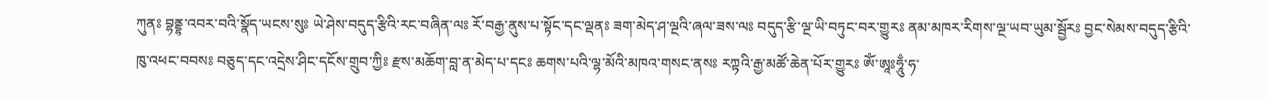ཀུནཿ བྷནྡྷ་འབར་བའི་སྣོད་ཡངས་སུཿ ཡེ་ཤེས་བདུད་རྩིའི་རང་བཞིན་ལཿ རོ་བརྒྱ་ནུས་པ་སྟོང་དང་ལྡནཿ ཟག་མེད་ཤ་ལྔའི་ཞལ་ཟས་ལཿ བདུད་རྩི་ལྔ་ཡི་བཏུང་བར་གྱུརཿ ནམ་མཁར་རིགས་ལྔ་ཡབ་ཡུམ་སྦྱོརཿ བྱང་སེམས་བདུད་རྩིའི་ཁུ་འཕང་བབསཿ བཅུད་དང་འདྲེས་ཤིང་དངོས་གྲུབ་ཀྱིཿ རྫས་མཆོག་བླ་ན་མེད་པ་དངཿ ཆགས་པའི་ལྷ་མོའི་མཁའ་གསང་ནསཿ རཀྟའི་རྒྱ་མཚོ་ཆེན་པོར་གྱུརཿ ཨོཾ་ཨཱཿཧཱུྃ་ཧ་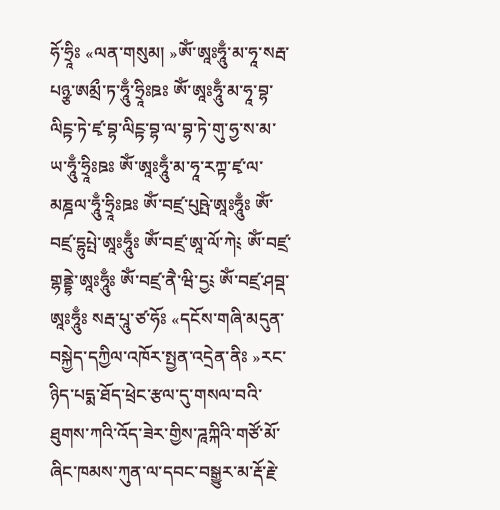ཧོ་ཧྲཱིཿ «ལན་གསུམ། »ཨོཾ་ཨཱཿཧཱུྃ་མ་ཧཱ་སརྦ་པཉྩ་ཨམྲྀ་ཏ་ཧཱུྃ་ཧྲཱིཿཋཿ ཨོཾ་ཨཱཿཧཱུྃ་མ་ཧཱ་བྷ་ལིངྟ་ཏེ་ཛྭ་བྷ་ལིངྟ་བྷ་ལ་བྷ་ཏེ་གུ་ཧྱ་ས་མ་ཡ་ཧཱུྃ་ཧྲཱིཿཋཿ ཨོཾ་ཨཱཿཧཱུྃ་མ་ཧཱ་རཀྟ་ཛྭ་ལ་མཎྜལ་ཧཱུྃ་ཧྲཱིཿཋཿ ཨོཾ་བཛྲ་པུཥྤེ་ཨཱཿཧཱུྃཿ ཨོཾ་བཛྲ་དྷུཔྤེ་ཨཱཿཧཱུྃཿ ཨོཾ་བཛྲ་ཨཱ་ལོ་ཀེ༴ ཨོཾ་བཛྲ་གྷནྡྷེ་ཨཱཿཧཱུྃཿ ཨོཾ་བཛྲ་ནཻ་ཝི་དྱ༴ ཨོཾ་བཛྲ་ཤབྡ་ཨཱཿཧཱུྃཿ སརྦ་པཱུ་ཙ་ཧོཿ «དངོས་གཞི་མདུན་བསྐྱེད་དཀྱིལ་འཁོར་སྤྱན་འདྲེན་ནིཿ »རང་ཉིད་པདྨ་ཐོད་ཕྲེང་རྩལ་དུ་གསལ་བའི་ཐུགས་ཀའི་འོད་ཟེར་གྱིས་ཌཱཀྐིའི་གཙོ་མོ་ཞིང་ཁམས་ཀུན་ལ་དབང་བསྒྱུར་མ་རྡོ་རྗེ་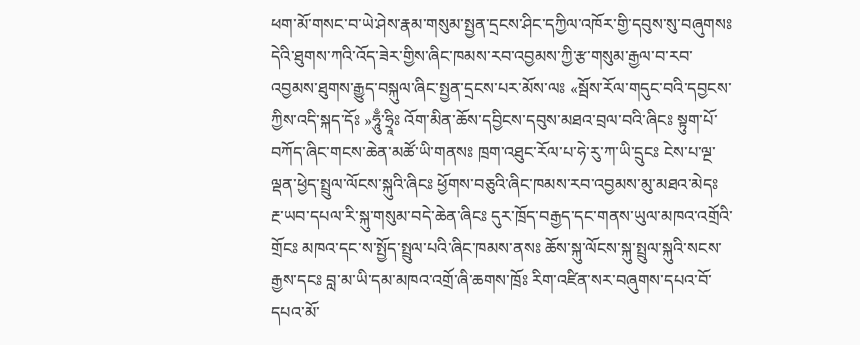ཕག་མོ་གསང་བ་ཡེ་ཤེས་རྣམ་གསུམ་སྤྱན་དྲངས་ཤིང་དཀྱིལ་འཁོར་གྱི་དབུས་སུ་བཞུགསཿ དེའི་ཐུགས་ཀའི་འོད་ཟེར་གྱིས་ཞིང་ཁམས་རབ་འབྱམས་ཀྱི་རྩ་གསུམ་རྒྱལ་བ་རབ་འབྱམས་ཐུགས་རྒྱུད་བསྐུལ་ཞིང་སྤྱན་དྲངས་པར་མོས་ལཿ «སྦོས་རོལ་གདུང་བའི་དབྱངས་ཀྱིས་འདི་སྐད་དོཿ »ཧཱུྃ་ཧྲཱིཿ འོག་མིན་ཆོས་དབྱིངས་དབུས་མཐའ་བྲལ་བའི་ཞིངཿ སྟུག་པོ་བཀོད་ཞིང་གངས་ཆེན་མཚོ་ཡི་གནསཿ ཁྲག་འཐུང་རོལ་པ་ཧེ་རུ་ཀ་ཡི་དྲུངཿ ངེས་པ་ལྔ་ལྡན་ཕྱེད་སྤྲུལ་ལོངས་སྐུའི་ཞིངཿ ཕྱོགས་བཅུའི་ཞིང་ཁམས་རབ་འབྱམས་མུ་མཐའ་མེདཿ རྔ་ཡབ་དཔལ་རི་སྐུ་གསུམ་བདེ་ཆེན་ཞིངཿ དུར་ཁྲོད་བརྒྱད་དང་གནས་ཡུལ་མཁའ་འགྲོའི་གྲོངཿ མཁའ་དང་ས་སྤྱོད་སྤྲུལ་པའི་ཞིང་ཁམས་ནསཿ ཆོས་སྐུ་ལོངས་སྐུ་སྤྲུལ་སྐུའི་སངས་རྒྱས་དངཿ བླ་མ་ཡི་དམ་མཁའ་འགྲོ་ཞི་ཆགས་ཁྲོཿ རིག་འཛིན་སར་བཞུགས་དཔའ་བོ་དཔའ་མོ་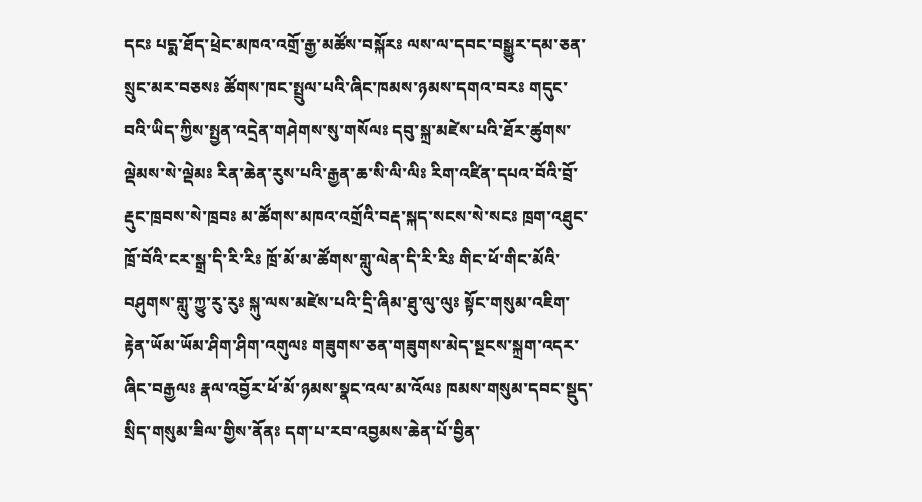དངཿ པདྨ་ཐོད་ཕྲེང་མཁའ་འགྲོ་རྒྱ་མཚོས་བསྐོརཿ ལས་ལ་དབང་བསྒྱུར་དམ་ཅན་སྲུང་མར་བཅསཿ ཚོགས་ཁང་སྤྲུལ་པའི་ཞིང་ཁམས་ཉམས་དགའ་བརཿ གདུང་བའི་ཡིད་ཀྱིས་སྤྱན་འདྲེན་གཤེགས་སུ་གསོལཿ དབུ་སྐྲ་མཛེས་པའི་ཐོར་ཚུགས་ལྡེམས་སེ་ལྡེམཿ རིན་ཆེན་རུས་པའི་རྒྱན་ཆ་སི་ལི་ལིཿ རིག་འཛིན་དཔའ་བོའི་བྲོ་རྡུང་ཁྲབས་སེ་ཁྲབཿ མ་ཚོགས་མཁའ་འགྲོའི་བརྡ་སྐད་སངས་སེ་སངཿ ཁྲག་འཐུང་ཁྲོ་བོའི་ངར་སྒྲ་དི་རི་རིཿ ཁྲོ་མོ་མ་ཚོགས་གླུ་ལེན་དི་རི་རིཿ གིང་ཕོ་གིང་མོའི་བཤུགས་གླུ་ཀྱུ་རུ་རུཿ སྐུ་ལས་མཛེས་པའི་དྲི་ཞིམ་ཐུ་ལུ་ལུཿ སྟོང་གསུམ་འཇིག་རྟེན་ཡོམ་ཡོམ་ཤིག་ཤིག་འགུལཿ གཟུགས་ཅན་གཟུགས་མེད་སྔངས་སྐྲག་འདར་ཞིང་བརྒྱལཿ རྣལ་འབྱོར་ཕོ་མོ་ཉམས་སྣང་འལ་མ་འོལཿ ཁམས་གསུམ་དབང་སྡུད་སྲིད་གསུམ་ཟིལ་གྱིས་ནོནཿ དག་པ་རབ་འབྱམས་ཆེན་པོ་བྱིན་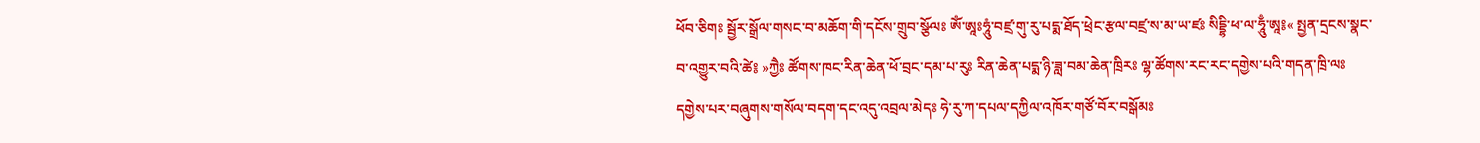ཕོབ་ཅིགཿ སྦྱོར་སྒྲོལ་གསང་བ་མཆོག་གི་དངོས་གྲུབ་སྩོལཿ ཨོཾ་ཨཱཿཧཱུཾ་བཛྲ་གུ་རུ་པདྨ་ཐོད་ཕྲེང་རྩལ་བཛྲ་ས་མ་ཡ་ཛཿ སིདྡྷི་ཕ་ལ་ཧཱུྃ་ཨཱ༔« སྤྱན་དྲངས་སྣང་བ་འགྱུར་བའི་ཚེ༔ »ཀྱཻཿ ཚོགས་ཁང་རིན་ཆེན་ཕོ་བྲང་དམ་པ་རུཿ རིན་ཆེན་པདྨ་ཉི་ཟླ་བམ་ཆེན་ཁྲིརཿ ལྷ་ཚོགས་རང་རང་དགྱེས་པའི་གདན་ཁྲི་ལཿ དགྱེས་པར་བཞུགས་གསོལ་བདག་དང་འདུ་འབྲལ་མེདཿ ཧེ་རུ་ཀ་དཔལ་དཀྱིལ་འཁོར་གཙོ་བོར་བསྒོམཿ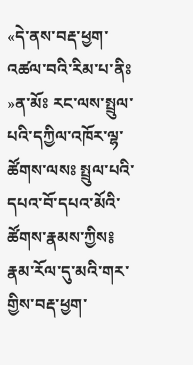«དེ་ནས་བརྡ་ཕྱག་འཚལ་བའི་རིམ་པ་ནིཿ »ན་མོཿ རང་ལས་སྤྲུལ་པའི་དཀྱིལ་འཁོར་ལྷ་ཚོགས་ལསཿ སྤྲུལ་པའི་དཔའ་བོ་དཔའ་མོའི་ཚོགས་རྣམས་ཀྱིས༔ རྣམ་རོལ་དུ་མའི་གར་གྱིས་བརྡ་ཕྱག་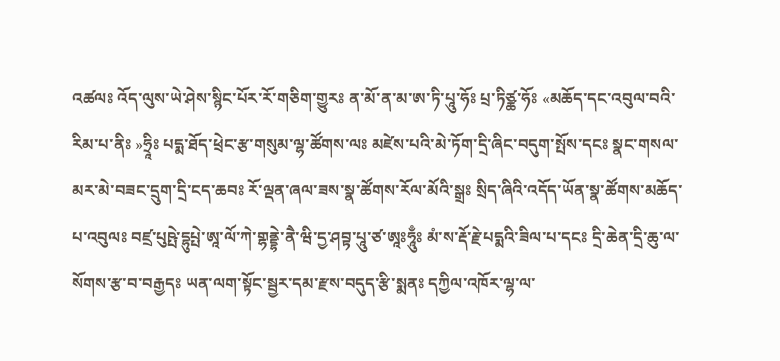འཚལཿ འོད་ལུས་ཡེ་ཤེས་སྙིང་པོར་རོ་གཅིག་གྱུརཿ ན་མོ་ན་མ་ཨ་ཏི་པཱུ་ཧོཿ པྲ་ཏིཙྪ་ཧོཿ «མཆོད་དང་འབུལ་བའི་རིམ་པ་ནིཿ »ཧྲཱིཿ པདྨ་ཐོད་ཕྲེང་རྩ་གསུམ་ལྷ་ཚོགས་ལཿ མཛེས་པའི་མེ་ཏོག་དྲི་ཞིང་བདུག་སྤོས་དངཿ སྣང་གསལ་མར་མེ་བཟང་དྲུག་དྲི་ངད་ཆབཿ རོ་ལྡན་ཞལ་ཟས་སྣ་ཚོགས་རོལ་མོའི་སྒྲཿ སྲིད་ཞིའི་འདོད་ཡོན་སྣ་ཚོགས་མཆོད་པ་འབུལཿ བཛྲ་པུཥྤེ་དྷུཔྤེ་ཨཱ་ལོ་ཀེ་གྷནྡྷེ་ནཻ་ཝི་དྱ་ཤབྟ་པཱུ་ཙ་ཨཱཿཧཱུྃཿ མཾ་ས་རྡོ་རྗེ་པདྨའི་ཟིལ་པ་དངཿ དྲི་ཆེན་དྲི་ཆུ་ལ་སོགས་རྩ་བ་བརྒྱདཿ ཡན་ལག་སྟོང་སྦྱར་དམ་རྫས་བདུད་རྩི་སྨནཿ དཀྱིལ་འཁོར་ལྷ་ལ་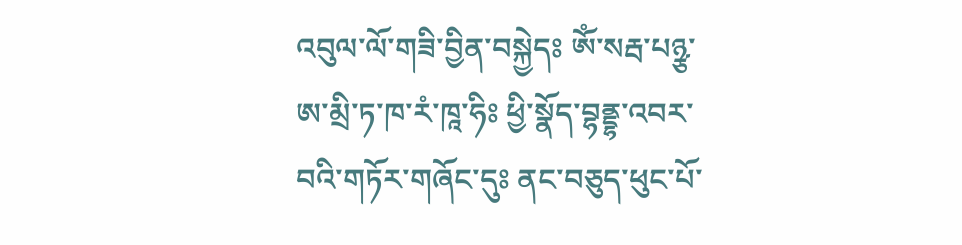འབུལ་ལོ་གཟི་བྱིན་བསྐྱེདཿ ཨོཾ་སརྦ་པཉྩ་ཨ་མྲི་ཏ་ཁ་རཾ་ཁཱ་ཧིཿ ཕྱི་སྣོད་བྷནྡྷ་འབར་བའི་གཏོར་གཞོང་དུཿ ནང་བཅུད་ཕུང་པོ་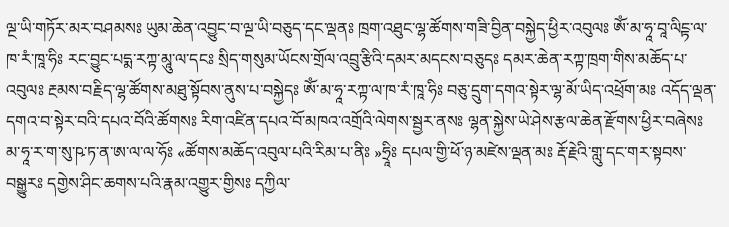ལྔ་ཡི་གཏོར་མར་བཤམསཿ ཡུམ་ཆེན་འབྱུང་བ་ལྔ་ཡི་བཅུད་དང་ལྡནཿ ཁྲག་འཐུང་ལྷ་ཚོགས་གཟི་བྱིན་བསྐྱེད་ཕྱིར་འབུལཿ ཨོཾ་མ་ཧཱ་བཱ་ལིངྟ་ལ་ཁ་རཾ་ཁཱ་ཧིཿ རང་བྱུང་པདྨ་རཀྟ་མཱུ་ལ་དངཿ སྲིད་གསུམ་ཡོངས་གྲོལ་འབྲུ་རྩིའི་དམར་མདངས་བཅུདཿ དམར་ཆེན་རཀྟ་ཁྲག་གིས་མཆོད་པ་འབུལཿ རྔམས་བརྗིད་ལྷ་ཚོགས་མཐུ་སྟོབས་ནུས་པ་བསྐྱེདཿ ཨོཾ་མ་ཧཱ་རཀྟ་ལ་ཁ་རཾ་ཁཱ་ཧིཿ བཅུ་དྲུག་དགའ་སྟེར་ལྷ་མོ་ཡིད་འཕྲོག་མཿ འདོད་ལྡན་དགའ་བ་སྟེར་བའི་དཔའ་བོའི་ཚོགསཿ རིག་འཛིན་དཔའ་བོ་མཁའ་འགྲོའི་ལེགས་སྦྱར་ནསཿ ལྷན་སྐྱེས་ཡེ་ཤེས་རྩལ་ཆེན་རྫོགས་ཕྱིར་བཞེསཿ མ་ཧཱ་ར་ག་སུ་ཥ་ཏ་ན་ཨ་ལ་ལ་ཧོཿ «ཚོགས་མཆོད་འབུལ་པའི་རིམ་པ་ནིཿ »ཧྲཱིཿ དཔལ་གྱི་ཕོ་ཉ་མཛེས་ལྡན་མཿ རྡོ་རྗེའི་གླུ་དང་གར་སྟབས་བསྒྱུརཿ དགྱེས་ཤིང་ཆགས་པའི་རྣམ་འགྱུར་གྱིསཿ དཀྱིལ་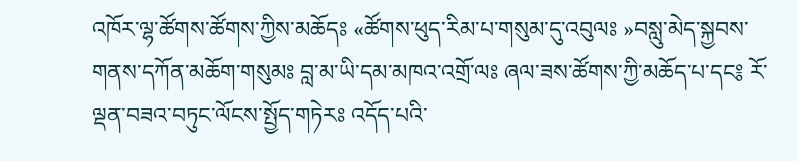འཁོར་ལྷ་ཚོགས་ཚོགས་ཀྱིས་མཆོདཿ «ཚོགས་ཕུད་རིམ་པ་གསུམ་དུ་འབུལཿ »བསླུ་མེད་སྐྱབས་གནས་དཀོན་མཆོག་གསུམཿ བླ་མ་ཡི་དམ་མཁའ་འགྲོ་ལཿ ཞལ་ཟས་ཚོགས་ཀྱི་མཆོད་པ་དང༔ རོ་ལྡན་བཟའ་བཏུང་ལོངས་སྤྱོད་གཏེརཿ འདོད་པའི་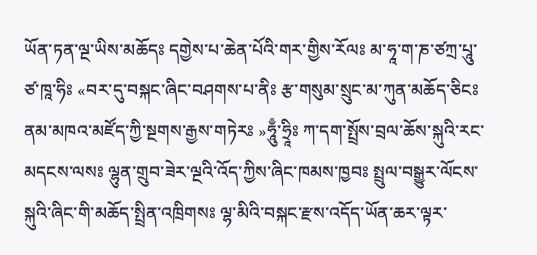ཡོན་ཏན་ལྔ་ཡིས་མཆོདཿ དགྱེས་པ་ཆེན་པོའི་གར་གྱིས་རོལཿ མ་ཧཱ་ག་ཎ་ཙཀྲ་པཱུ་ཙ་ཁཱ་ཧིཿ «བར་དུ་བསྐང་ཞིང་བཤགས་པ་ནིཿ རྩ་གསུམ་སྲུང་མ་ཀུན་མཆོད་ཅིངཿ ནམ་མཁའ་མཛོད་ཀྱི་སྔགས་རྒྱས་གཏེརཿ »ཧཱུྃ་ཧྲཱིཿ ཀ་དག་སྤྲོས་བྲལ་ཆོས་སྐུའི་རང་མདངས་ལསཿ ལྷུན་གྲུབ་ཟེར་ལྔའི་འོད་ཀྱིས་ཞིང་ཁམས་ཁྱབཿ སྤྲུལ་བསྒྱུར་ལོངས་སྐུའི་ཞིང་གི་མཆོད་སྤྲིན་འཁྲིགསཿ ལྷ་མིའི་བསྐང་རྫས་འདོད་ཡོན་ཆར་ལྟར་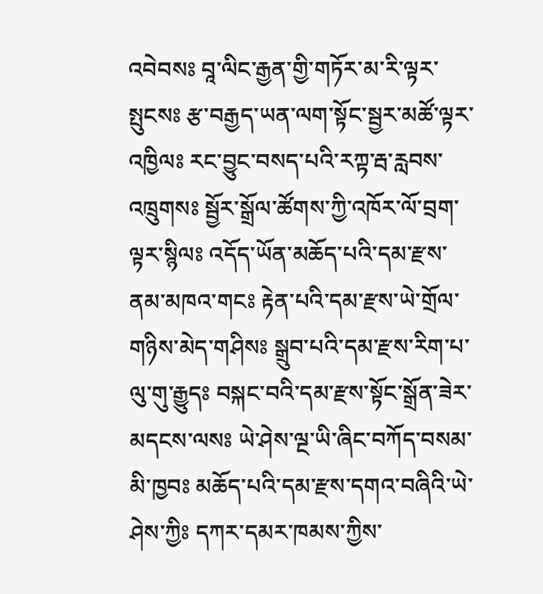འབེབསཿ བཱ་ལིང་རྒྱན་གྱི་གཏོར་མ་རི་ལྟར་སྤུངསཿ རྩ་བརྒྱད་ཡན་ལག་སྟོང་སྦྱར་མཚོ་ལྟར་འཁྱིལཿ རང་བྱུང་བསད་པའི་རཀྟ་རྦ་རླབས་འཁྲུགསཿ སྦྱོར་སྒྲོལ་ཚོགས་ཀྱི་འཁོར་ལོ་བྲག་ལྟར་སྙིལཿ འདོད་ཡོན་མཆོད་པའི་དམ་རྫས་ནམ་མཁའ་གངཿ རྟེན་པའི་དམ་རྫས་ཡེ་གྲོལ་གཉིས་མེད་གཤིསཿ སྒྲུབ་པའི་དམ་རྫས་རིག་པ་ལུ་གུ་རྒྱུདཿ བསྐང་བའི་དམ་རྫས་སྟོང་སྒྲོན་ཟེར་མདངས་ལསཿ ཡེ་ཤེས་ལྔ་ཡི་ཞིང་བཀོད་བསམ་མི་ཁྱབཿ མཆོད་པའི་དམ་རྫས་དགའ་བཞིའི་ཡེ་ཤེས་ཀྱིཿ དཀར་དམར་ཁམས་ཀྱིས་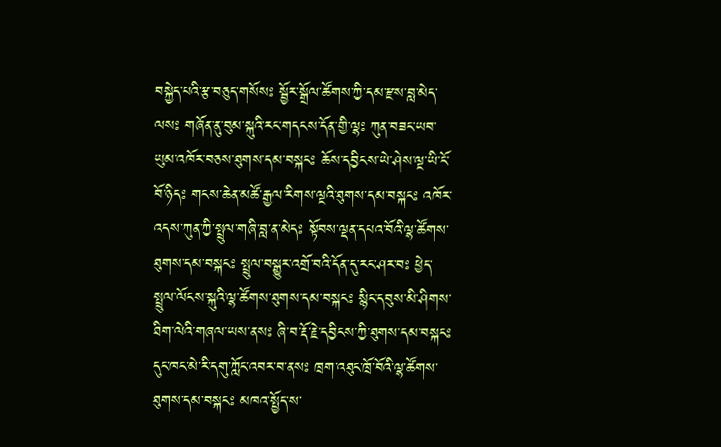བསྐྱེད་པའི་རྩ་བཅུད་གསོསཿ སྦྱོར་སྒྲོལ་ཚོགས་ཀྱི་དམ་རྫས་བླ་མེད་ལསཿ གཞོན་ནུ་བུམ་སྐུའི་རང་གདངས་དོན་གྱི་ལྷཿ ཀུན་བཟང་ཡབ་ཡུམ་འཁོར་བཅས་ཐུགས་དམ་བསྐངཿ ཆོས་དབྱིངས་ཡེ་ཤེས་ལྔ་ཡི་ངོ་བོ་ཉིདཿ གངས་ཆེན་མཚོ་རྒྱལ་རིགས་ལྔའི་ཐུགས་དམ་བསྐངཿ འཁོར་འདས་ཀུན་ཀྱི་སྤྲུལ་གཞི་བླ་ན་མེདཿ སྟོབས་ལྡན་དཔའ་བོའི་ལྷ་ཚོགས་ཐུགས་དམ་བསྐངཿ སྤྲུལ་བསྒྱུར་འགྲོ་བའི་དོན་དུ་རང་ཤར་བཿ ཕྱེད་སྤྲུལ་ལོངས་སྐུའི་ལྷ་ཚོགས་ཐུགས་དམ་བསྐངཿ སྙིང་དབུས་མི་ཤིགས་ཐིག་ལེའི་གཞལ་ཡས་ནསཿ ཞི་བ་རྡོ་རྗེ་དབྱིངས་ཀྱི་ཐུགས་དམ་བསྐངཿ དུང་ཁང་མེ་རི་དགུ་ཀློང་འབར་བ་ནསཿ ཁྲག་འཐུང་ཁྲོ་བོའི་ལྷ་ཚོགས་ཐུགས་དམ་བསྐངཿ མཁའ་སྤྱོད་ས་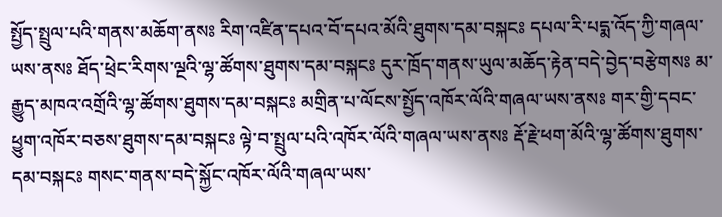སྤྱོད་སྤྲུལ་པའི་གནས་མཆོག་ནསཿ རིག་འཛིན་དཔའ་བོ་དཔའ་མོའི་ཐུགས་དམ་བསྐངཿ དཔལ་རི་པདྨ་འོད་ཀྱི་གཞལ་ཡས་ནསཿ ཐོད་ཕྲེང་རིགས་ལྔའི་ལྷ་ཚོགས་ཐུགས་དམ་བསྐངཿ དུར་ཁྲོད་གནས་ཡུལ་མཆོད་རྟེན་བདེ་བྱེད་བརྩེགསཿ མ་རྒྱུད་མཁའ་འགྲོའི་ལྷ་ཚོགས་ཐུགས་དམ་བསྐངཿ མགྲིན་པ་ལོངས་སྤྱོད་འཁོར་ལོའི་གཞལ་ཡས་ནསཿ གར་གྱི་དབང་ཕྱུག་འཁོར་བཅས་ཐུགས་དམ་བསྐངཿ ལྟེ་བ་སྤྲུལ་པའི་འཁོར་ལོའི་གཞལ་ཡས་ནསཿ རྡོ་རྗེ་ཕག་མོའི་ལྷ་ཚོགས་ཐུགས་དམ་བསྐངཿ གསང་གནས་བདེ་སྐྱོང་འཁོར་ལོའི་གཞལ་ཡས་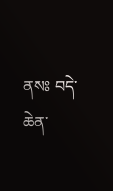ནསཿ བདེ་ཆེན་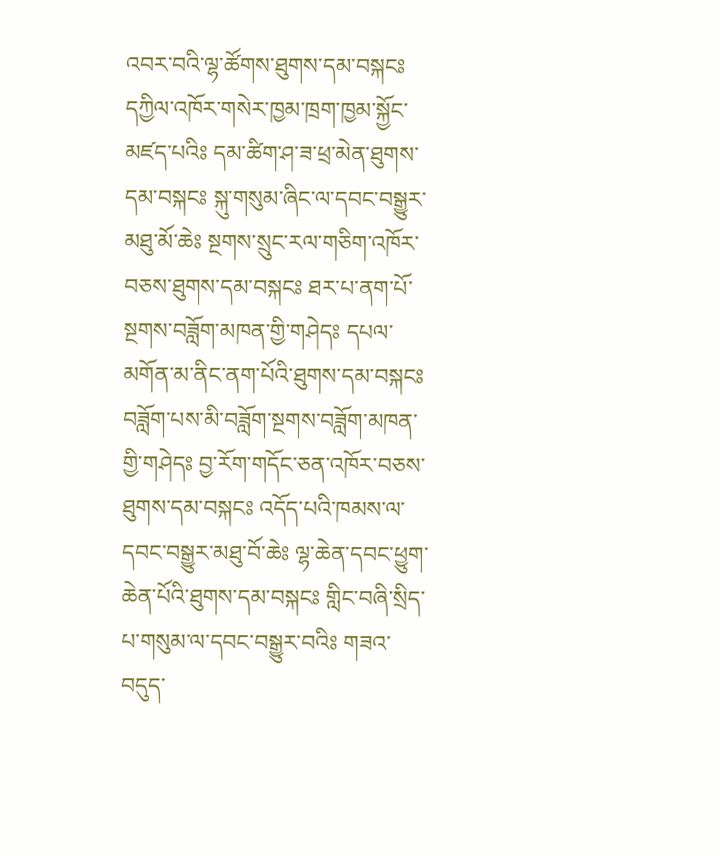འབར་བའི་ལྷ་ཚོགས་ཐུགས་དམ་བསྐངཿ དཀྱིལ་འཁོར་གསེར་ཁྱམ་ཁྲག་ཁྱམ་སྐྱོང་མཛད་པའིཿ དམ་ཚིག་ཤ་ཟ་ཕྲ་མེན་ཐུགས་དམ་བསྐངཿ སྐུ་གསུམ་ཞིང་ལ་དབང་བསྒྱུར་མཐུ་མོ་ཆེཿ སྔགས་སྲུང་རལ་གཅིག་འཁོར་བཅས་ཐུགས་དམ་བསྐངཿ ཐར་པ་ནག་པོ་སྔགས་བཟློག་མཁན་གྱི་གཤེདཿ དཔལ་མགོན་མ་ནིང་ནག་པོའི་ཐུགས་དམ་བསྐངཿ བཟློག་པས་མི་བཟློག་སྔགས་བཟློག་མཁན་གྱི་གཤེདཿ བྱ་རོག་གདོང་ཅན་འཁོར་བཅས་ཐུགས་དམ་བསྐངཿ འདོད་པའི་ཁམས་ལ་དབང་བསྒྱུར་མཐུ་བོ་ཆེཿ ལྷ་ཆེན་དབང་ཕྱུག་ཆེན་པོའི་ཐུགས་དམ་བསྐངཿ གླིང་བཞི་སྲིད་པ་གསུམ་ལ་དབང་བསྒྱུར་བའིཿ གཟའ་བདུད་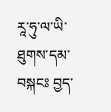རཱ་ཧུ་ལ་ཡི་ཐུགས་དམ་བསྐངཿ བྱད་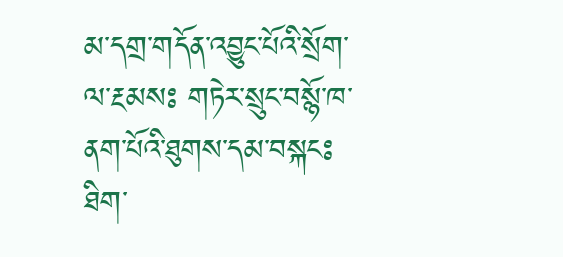མ་དགྲ་གདོན་འབྱུང་པོའི་སྲོག་ལ་རྔམསཿ གཏེར་སྲུང་བསྙོ་ཁ་ནག་པོའི་ཐུགས་དམ་བསྐངཿ ཐིག་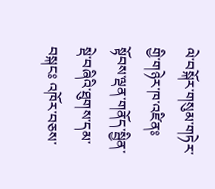ལེ་བསྐོར་གསུམ་གཏེར་གྱི་གཉེར་ཁ་འཛིནཿ སྟོབས་ལྡན་གནོད་སྦྱིན་སྡེ་བཞིའི་ཐུགས་དམ་བསྐངཿ འཁོར་བཅས་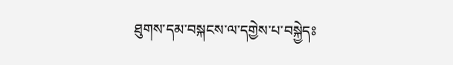ཐུགས་དམ་བསྐངས་ལ་དགྱེས་པ་བསྐྱེདཿ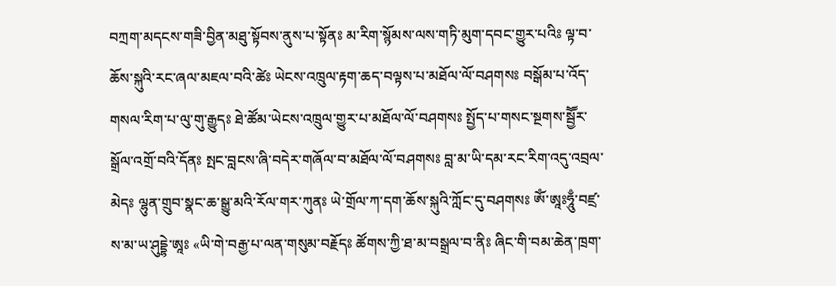བཀྲག་མདངས་གཟི་བྱིན་མཐུ་སྟོབས་ནུས་པ་སྟོནཿ མ་རིག་སྙོམས་ལས་གཏི་མུག་དབང་གྱུར་པའིཿ ལྟ་བ་ཆོས་སྐུའི་རང་ཞལ་མཇལ་བའི་ཚེཿ ཡེངས་འཁྲུལ་རྟག་ཆད་བལྟས་པ་མཐོལ་ལོ་བཤགསཿ བསྒོམ་པ་འོད་གསལ་རིག་པ་ལུ་གུ་རྒྱུདཿ ཐེ་ཚོམ་ཡེངས་འཁྲུལ་གྱུར་པ་མཐོལ་ལོ་བཤགསཿ སྤྱོད་པ་གསང་སྔགས་སྦྱཽར་སྒྲོལ་འགྲོ་བའི་དོནཿ སྤང་བླངས་ཞི་བདེར་གཞོལ་བ་མཐོལ་ལོ་བཤགསཿ བླ་མ་ཡི་དམ་རང་རིག་འདུ་འབྲལ་མེདཿ ལྷུན་གྲུབ་སྣང་ཆ་སྒྱུ་མའི་རོལ་གར་ཀུནཿ ཡེ་གྲོལ་ཀ་དག་ཆོས་སྐུའི་ཀློང་དུ་བཤགསཿ ཨོཾ་ཨཱཿཧཱུྃ་བཛྲ་ས་མ་ཡ་ཤུདྡྷེ་ཨཱཿ «ཡི་གེ་བརྒྱ་པ་ལན་གསུམ་བརྗོདཿ ཚོགས་ཀྱི་ཐ་མ་བསྒྲལ་བ་ནིཿ ཞིང་གི་བམ་ཆེན་ཁྲག་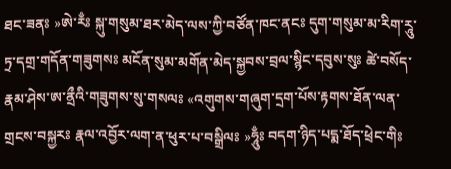ཐང་ཟནཿ »ཨེ་རྃཿ སྐུ་གསུམ་ཐར་མེད་ལས་ཀྱི་བཙོན་ཁང་ནངཿ དུག་གསུམ་མ་རིག་རཱུ་ཏྲ་དགྲ་གདོན་གཟུགསཿ མངོན་སུམ་མགོན་མེད་སྐྱབས་བྲལ་སྙིང་དབུས་སུཿ ཚེ་བསོད་རྣམ་ཤེས་ཨ་ནྲྀའི་གཟུགས་སུ་གསལཿ «འགུགས་གཞུག་དྲག་པོས་རྟགས་ཐོན་ལན་གྲངས་བསྐྱརཿ རྣལ་འབྱོར་ལག་ན་ཕུར་པ་བསྒྲིལཿ »ཧཱུྃཿ བདག་ཉིད་པདྨ་ཐོད་ཕྲེང་གིཿ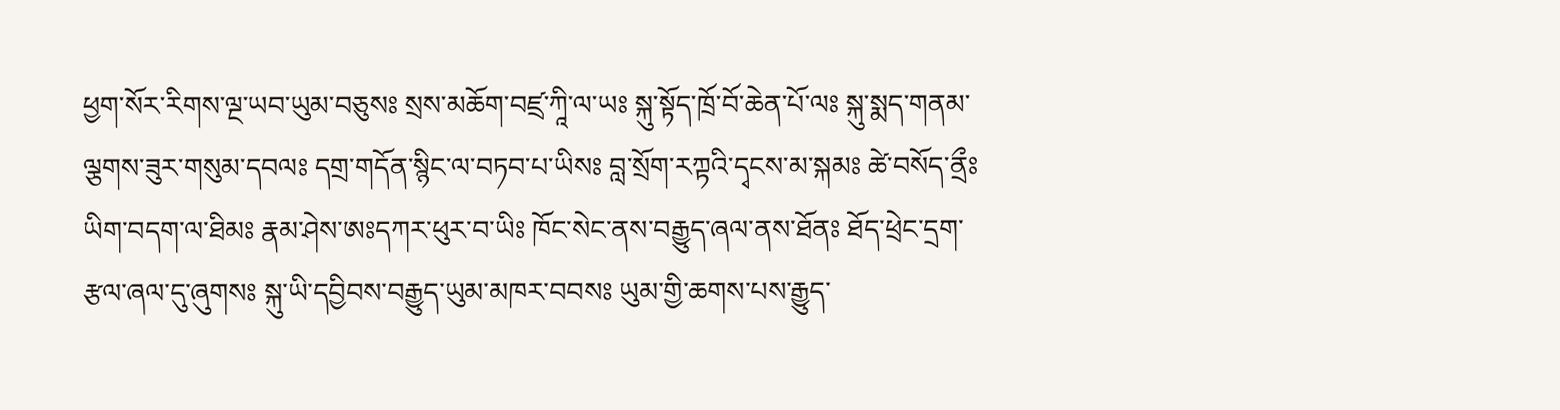ཕྱག་སོར་རིགས་ལྔ་ཡབ་ཡུམ་བཅུསཿ སྲས་མཆོག་བཛྲ་ཀཱི་ལ་ཡཿ སྐུ་སྟོད་ཁྲོ་བོ་ཆེན་པོ་ལཿ སྐུ་སྨད་གནམ་ལྕགས་ཟུར་གསུམ་དབལཿ དགྲ་གདོན་སྙིང་ལ་བཏབ་པ་ཡིསཿ བླ་སྲོག་རཀྟའི་དྭངས་མ་སྐམཿ ཚེ་བསོད་ནྲྀཿཡིག་བདག་ལ་ཐིམཿ རྣམ་ཤེས་ཨཿདཀར་ཕུར་བ་ཡིཿ ཁོང་སེང་ནས་བརྒྱུད་ཞལ་ནས་ཐོནཿ ཐོད་ཕྲེང་དྲག་རྩལ་ཞལ་དུ་ཞུགསཿ སྐུ་ཡི་དབྱིབས་བརྒྱུད་ཡུམ་མཁར་བབསཿ ཡུམ་གྱི་ཆགས་པས་རྒྱུད་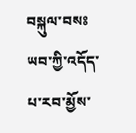བསྐུལ་བསཿ ཡབ་ཀྱི་འདོད་པ་རབ་མྱོས་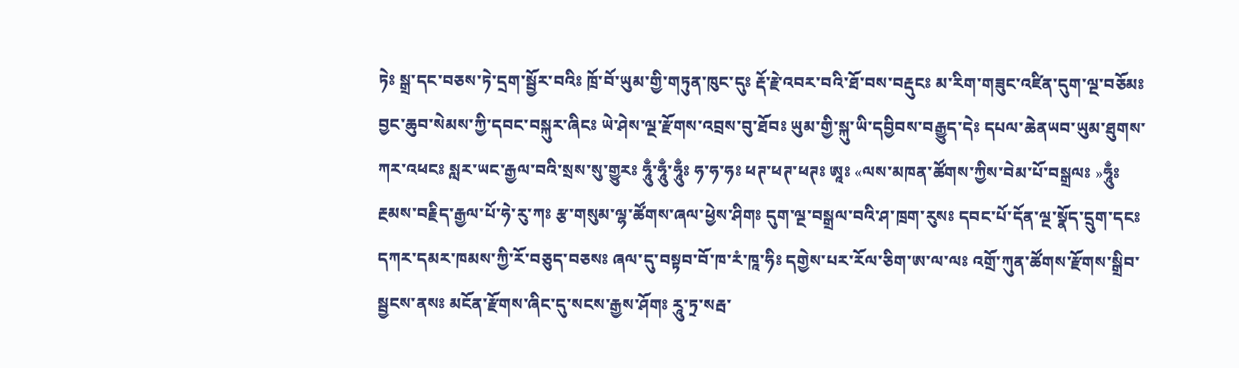ཏེཿ སྒྲ་དང་བཅས་ཏེ་དྲག་སྦྱོར་བའིཿ ཁྲོ་བོ་ཡུམ་གྱི་གཏུན་ཁུང་དུཿ རྡོ་རྗེ་འབར་བའི་ཐོ་བས་བརྡུངཿ མ་རིག་གཟུང་འཛིན་དུག་ལྔ་བཅོམཿ བྱང་ཆུབ་སེམས་ཀྱི་དབང་བསྐུར་ཞིངཿ ཡེ་ཤེས་ལྔ་རྫོགས་འབྲས་བུ་ཐོབཿ ཡུམ་གྱི་སྐུ་ཡི་དབྱིབས་བརྒྱུད་དེཿ དཔལ་ཆེནཡབ་ཡུམ་ཐུགས་ཀར་འཕངཿ སླར་ཡང་རྒྱལ་བའི་སྲས་སུ་གྱུརཿ ཧཱུྃ་ཧཱུྃ་ཧཱུྃཿ ཧ་ཧ་ཧཿ ཕཊ་ཕཊ་ཕཊཿ ཨཱཿ «ལས་མཁན་ཚོགས་ཀྱིས་བེམ་པོ་བསྒྲལཿ »ཧཱུྃཿ རྔམས་བརྗིད་རྒྱལ་པོ་ཧེ་རུ་ཀཿ རྩ་གསུམ་ལྷ་ཚོགས་ཞལ་ཕྱེས་ཤིགཿ དུག་ལྔ་བསྒྲལ་བའི་ཤ་ཁྲག་རུསཿ དབང་པོ་དོན་ལྔ་སྣོད་དྲུག་དངཿ དཀར་དམར་ཁམས་ཀྱི་རོ་བཅུད་བཅསཿ ཞལ་དུ་བསྟབ་བོ་ཁ་རཾ་ཁཱ་ཧིཿ དགྱེས་པར་རོལ་ཅིག་ཨ་ལ་ལཿ འགྲོ་ཀུན་ཚོགས་རྫོགས་སྒྲིབ་སྦྱངས་ནསཿ མངོན་རྫོགས་ཞིང་དུ་སངས་རྒྱས་ཤོགཿ རཱུ་ཏྲ་སརྦ་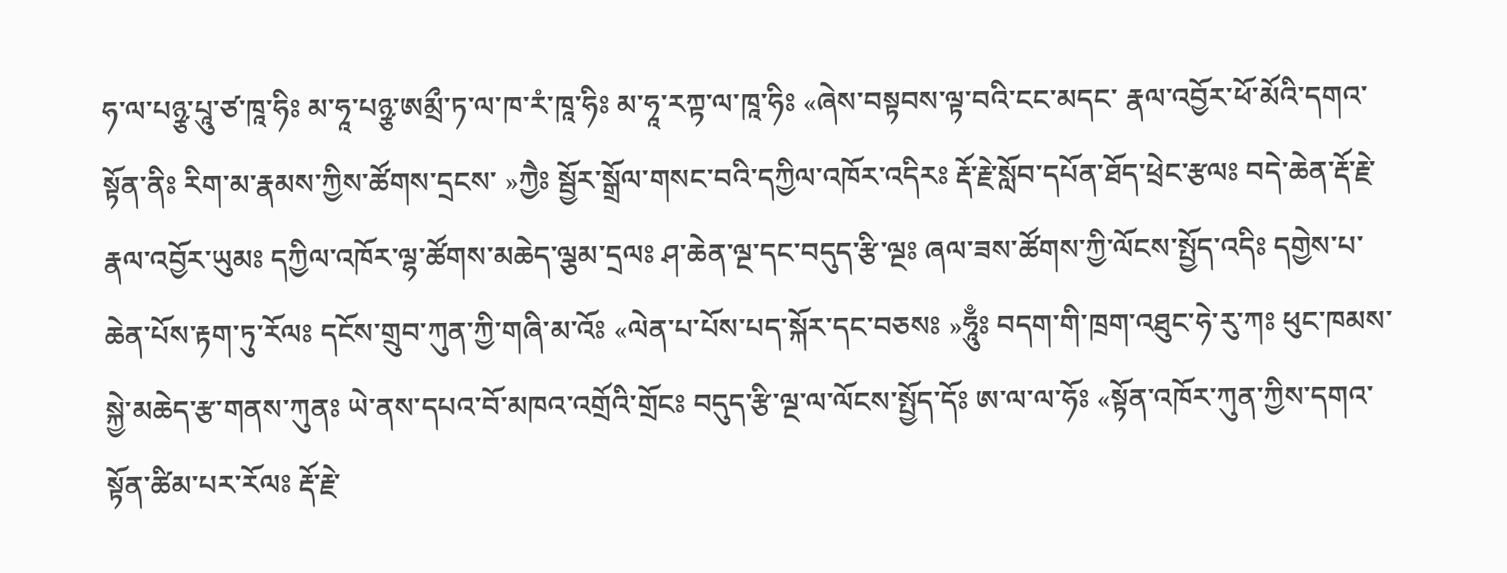ཧ་ལ་པཉྩ་པཱུ་ཙ་ཁཱ་ཧིཿ མ་ཧཱ་པཉྩ་ཨམྲྀ་ཏ་ལ་ཁ་རཾ་ཁཱ་ཧིཿ མ་ཧཱ་རཀྟ་ལ་ཁཱ་ཧིཿ «ཞེས་བསྟབས་ལྟ་བའི་ངང་མདང་ རྣལ་འབྱོར་ཕོ་མོའི་དགའ་སྟོན་ནིཿ རིག་མ་རྣམས་ཀྱིས་ཚོགས་དྲངས་ »ཀྱཻཿ སྦྱོར་སྒྲོལ་གསང་བའི་དཀྱིལ་འཁོར་འདིརཿ རྡོ་རྗེ་སློབ་དཔོན་ཐོད་ཕྲེང་རྩལཿ བདེ་ཆེན་རྡོ་རྗེ་རྣལ་འབྱོར་ཡུམཿ དཀྱིལ་འཁོར་ལྷ་ཚོགས་མཆེད་ལྕམ་དྲལཿ ཤ་ཆེན་ལྔ་དང་བདུད་རྩི་ལྔཿ ཞལ་ཟས་ཚོགས་ཀྱི་ལོངས་སྤྱོད་འདིཿ དགྱེས་པ་ཆེན་པོས་རྟག་ཏུ་རོལཿ དངོས་གྲུབ་ཀུན་ཀྱི་གཞི་མ་འོཿ «ལེན་པ་པོས་པད་སྐོར་དང་བཅསཿ »ཧཱུྃཿ བདག་གི་ཁྲག་འཐུང་ཧེ་རུ་ཀཿ ཕུང་ཁམས་སྐྱེ་མཆེད་རྩ་གནས་ཀུནཿ ཡེ་ནས་དཔའ་བོ་མཁའ་འགྲོའི་གྲོངཿ བདུད་རྩི་ལྔ་ལ་ལོངས་སྤྱོད་དོཿ ཨ་ལ་ལ་ཧོཿ «སྟོན་འཁོར་ཀུན་ཀྱིས་དགའ་སྟོན་ཚིམ་པར་རོལཿ རྡོ་རྗེ་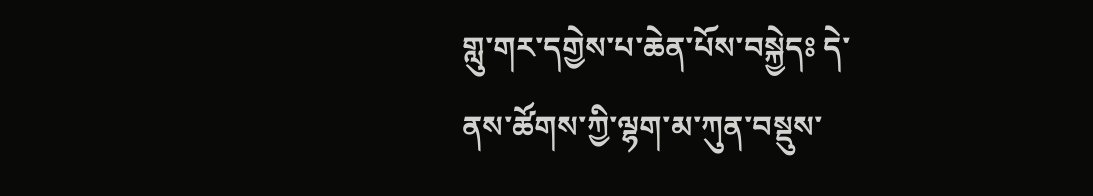གླུ་གར་དགྱེས་པ་ཆེན་པོས་བསྐྱེདཿ དེ་ནས་ཚོགས་ཀྱི་ལྷག་མ་ཀུན་བསྡུས་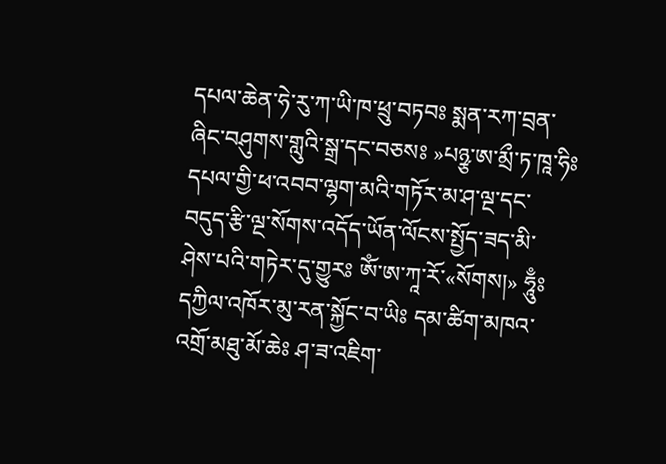དཔལ་ཆེན་ཧེ་རུ་ཀ་ཡི་ཁ་ཕྲུ་བཏབཿ སྨན་རཀ་བྲན་ཞིང་བཤུགས་གླུའི་སྒྲ་དང་བཅསཿ »པཉྩ་ཨ་མྲྀ་ཏ་ཁཱ་ཧིཿ དཔལ་གྱི་ཕ་འབབ་ལྷག་མའི་གཏོར་མ་ཤ་ལྔ་དང་བདུད་རྩི་ལྔ་སོགས་འདོད་ཡོན་ལོངས་སྤྱོད་ཟད་མི་ཤེས་པའི་གཏེར་དུ་གྱུརཿ ཨོཾ་ཨ་ཀཱ་རོ་«སོགས།» ཧཱུྃཿ དཀྱིལ་འཁོར་མུ་རན་སྐྱོང་བ་ཡིཿ དམ་ཚིག་མཁའ་འགྲོ་མཐུ་མོ་ཆེཿ ཤ་ཟ་འཇིག་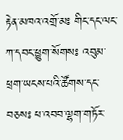རྟེན་མཁའ་འགྲོ་མཿ གིང་དང་ལང་ཀ་དབང་ཕྱུག་སོགསཿ འབུམ་ཕྲག་ཡངས་པའི་ཚོགས་དང་བཅསཿ ཕ་འབབ་ལྷག་གཏོར་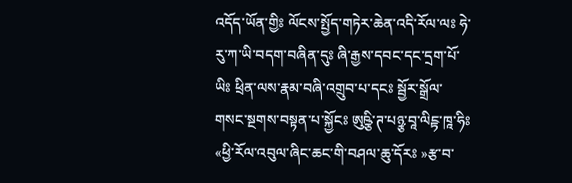འདོད་ཡོན་གྱིཿ ལོངས་སྤྱོད་གཏེར་ཆེན་འདི་རོལ་ལཿ ཧེ་རུ་ཀ་ཡི་བདག་བཞིན་དུཿ ཞི་རྒྱས་དབང་དང་དྲག་པོ་ཡིཿ ཕྲིན་ལས་རྣམ་བཞི་འགྲུབ་པ་དངཿ སྦྱོར་སྒྲོལ་གསང་སྔགས་བསྟན་པ་སྐྱོངཿ ཨུཥྩི་ཊ་པཉྩ་བཱ་ལིངྟ་ཁཱ་ཧིཿ «ཕྱི་རོལ་འབུལ་ཞིང་ཆང་གི་བཤལ་ཆུ་དོརཿ »རྩ་བ་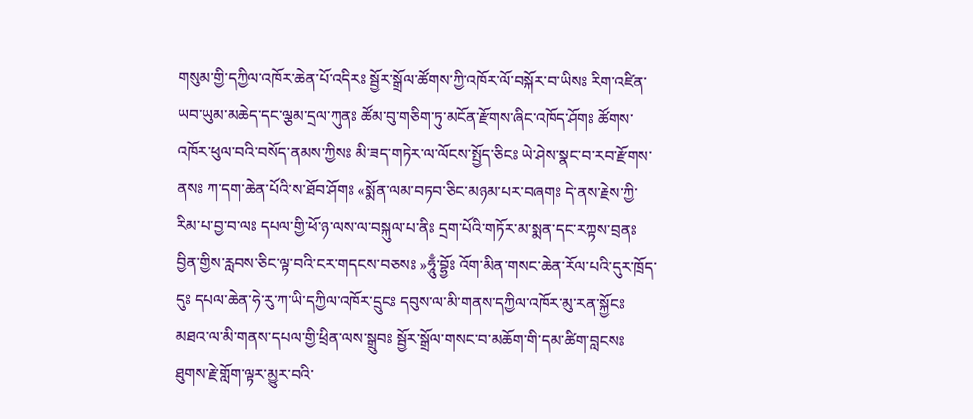གསུམ་གྱི་དཀྱིལ་འཁོར་ཆེན་པོ་འདིརཿ སྦྱོར་སྒྲོལ་ཚོགས་ཀྱི་འཁོར་ལོ་བསྐོར་བ་ཡིསཿ རིག་འཛིན་ཡབ་ཡུམ་མཆེད་དང་ལྕམ་དྲལ་ཀུནཿ ཚོམ་བུ་གཅིག་ཏུ་མངོན་རྫོགས་ཞིང་འཁོད་ཤོགཿ ཚོགས་འཁོར་ཕུལ་བའི་བསོད་ནམས་ཀྱིསཿ མི་ཟད་གཏེར་ལ་ལོངས་སྤྱོད་ཅིངཿ ཡེ་ཤེས་སྣང་བ་རབ་རྫོགས་ནསཿ ཀ་དག་ཆེན་པོའི་ས་ཐོབ་ཤོགཿ «སྨོན་ལམ་བཏབ་ཅིང་མཉམ་པར་བཞགཿ དེ་ནས་རྗེས་ཀྱི་རིམ་པ་བྱ་བ་ལཿ དཔལ་གྱི་ཕོ་ཉ་ལས་ལ་བསྐུལ་པ་ནིཿ དྲག་པོའི་གཏོར་མ་སྨན་དང་རཀྟས་བྲནཿ བྱིན་གྱིས་རླབས་ཅིང་ལྟ་བའི་ངར་གདངས་བཅསཿ »ཧཱུྃ་བྷྱོཿ འོག་མིན་གསང་ཆེན་རོལ་པའི་དུར་ཁྲོད་དུཿ དཔལ་ཆེན་ཧེ་རུ་ཀ་ཡི་དཀྱིལ་འཁོར་དྲུངཿ དབུས་ལ་མི་གནས་དཀྱིལ་འཁོར་མུ་རན་སྐྱོངཿ མཐའ་ལ་མི་གནས་དཔལ་གྱི་ཕྲིན་ལས་སྒྲུབཿ སྦྱོར་སྒྲོལ་གསང་བ་མཆོག་གི་དམ་ཚིག་བླངསཿ ཐུགས་རྗེ་གློག་ལྟར་མྱུར་བའི་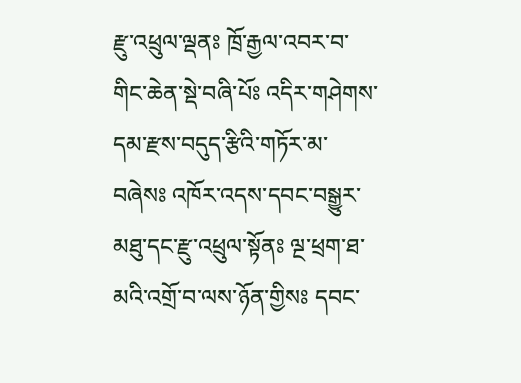རྫུ་འཕྲུལ་ལྡནཿ ཁྲོ་རྒྱལ་འབར་བ་གིང་ཆེན་སྡེ་བཞི་པོཿ འདིར་གཤེགས་དམ་རྫས་བདུད་རྩིའི་གཏོར་མ་བཞེསཿ འཁོར་འདས་དབང་བསྒྱུར་མཐུ་དང་རྫུ་འཕྲུལ་སྟོནཿ ལྔ་ཕྲག་ཐ་མའི་འགྲོ་བ་ལས་ཉོན་གྱིསཿ དབང་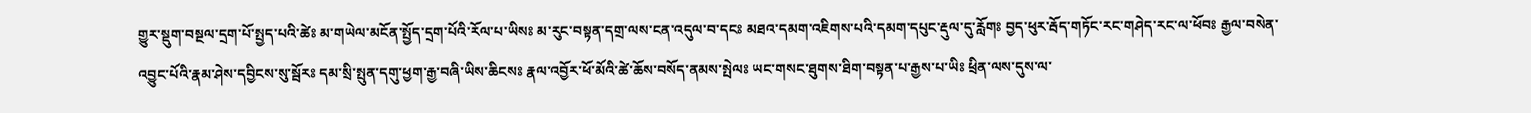གྱུར་སྡུག་བསྔལ་དྲག་པོ་སྤྱད་པའི་ཚེཿ མ་གཡེལ་མངོན་སྤྱོད་དྲག་པོའི་རོལ་པ་ཡིསཿ མ་རུང་བསྟན་དགྲ་ལས་ངན་འདུལ་བ་དངཿ མཐའ་དམག་འཇིགས་པའི་དམག་དཔུང་རྡུལ་དུ་རློགཿ བྱད་ཕུར་རྦོད་གཏོང་རང་གཤེད་རང་ལ་ཕོབཿ རྒྱལ་བསེན་འབྱུང་པོའི་རྣམ་ཤེས་དབྱིངས་སུ་སྦོརཿ དམ་སྲི་སྤུན་དགུ་ཕྱག་རྒྱ་བཞི་ཡིས་ཆིངསཿ རྣལ་འབྱོར་ཕོ་མོའི་ཚེ་ཆོས་བསོད་ནམས་སྤེལཿ ཡང་གསང་ཐུགས་ཐིག་བསྟན་པ་རྒྱས་པ་ཡིཿ ཕྲིན་ལས་དུས་ལ་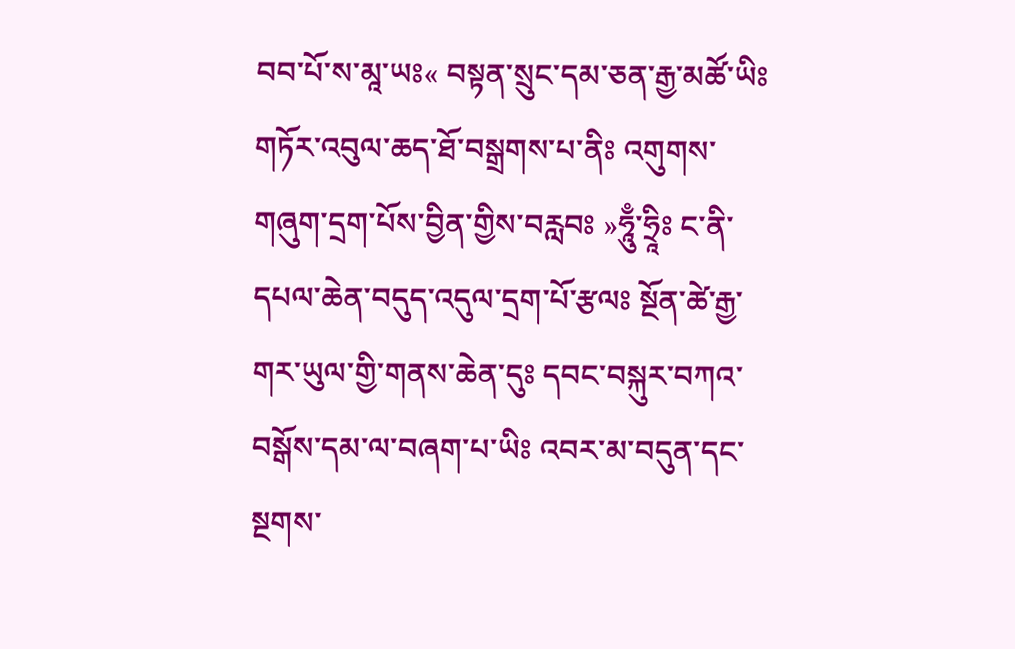བབ་པོ་ས་མཱ་ཡཿ« བསྟན་སྲུང་དམ་ཅན་རྒྱ་མཚོ་ཡིཿ གཏོར་འབུལ་ཆད་ཐོ་བསྒྲགས་པ་ནིཿ འགུགས་གཞུག་དྲག་པོས་བྱིན་གྱིས་བརླབཿ »ཧཱུྃ་ཧྲཱིཿ ང་ནི་དཔལ་ཆེན་བདུད་འདུལ་དྲག་པོ་རྩལཿ སྔོན་ཚེ་རྒྱ་གར་ཡུལ་གྱི་གནས་ཆེན་དུཿ དབང་བསྐུར་བཀའ་བསྒོས་དམ་ལ་བཞག་པ་ཡིཿ འབར་མ་བདུན་དང་སྔགས་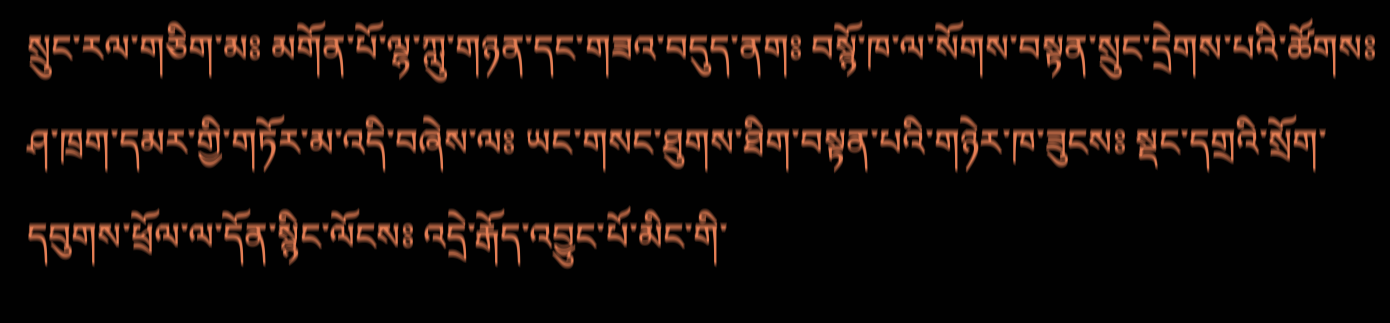སྲུང་རལ་གཅིག་མཿ མགོན་པོ་ལྷ་ཀླུ་གཉན་དང་གཟའ་བདུད་ནགཿ བསྙོ་ཁ་ལ་སོགས་བསྟན་སྲུང་དྲེགས་པའི་ཚོགསཿ ཤ་ཁྲག་དམར་གྱི་གཏོར་མ་འདི་བཞེས་ལཿ ཡང་གསང་ཐུགས་ཐིག་བསྟན་པའི་གཉེར་ཁ་ཟུངསཿ སྡང་དགྲའི་སྲོག་དབུགས་ཕྲོལ་ལ་དོན་སྙིང་ལོངསཿ འདྲེ་རྒོད་འབྱུང་པོ་མིང་གི་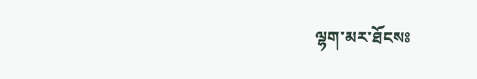ལྷག་མར་ཐོངསཿ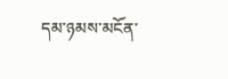དམ་ཉམས་མངོན་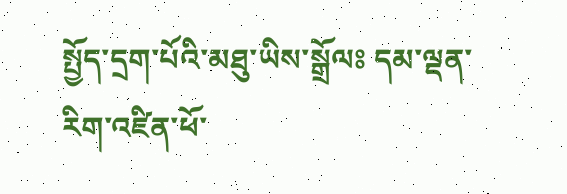སྤྱོད་དྲག་པོའི་མཐུ་ཡིས་སྒྲོལཿ དམ་ལྡན་རིག་འཛིན་ཕོ་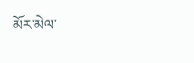མོར་མེལ་